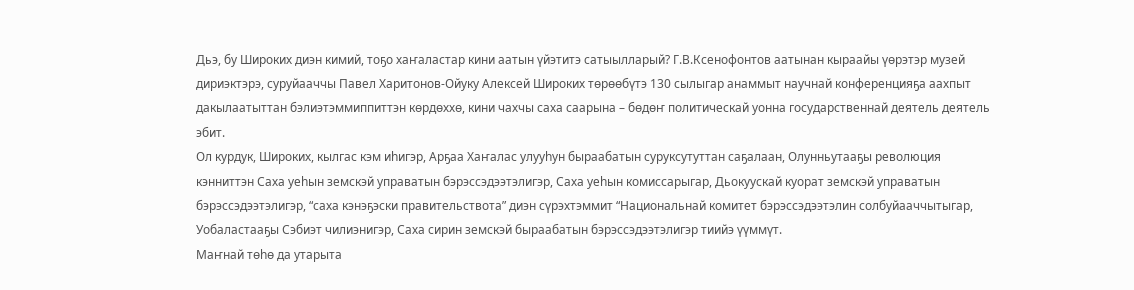Дьэ, бу Широких диэн кимий, тоҕо хаҥаластар кини аатын үйэтитэ сатыылларый? Г.В.Ксенофонтов аатынан кыраайы үөрэтэр музей дириэктэрэ, суруйааччы Павел Харитонов-Ойуку Алексей Широких төрөөбүтэ 130 сылыгар анаммыт научнай конференцияҕа аахпыт дакылаатыттан бэлиэтэммиппиттэн көрдөххө, кини чахчы саха саарына – бөдөҥ политическай уонна государственнай деятель деятель эбит.
Ол курдук, Широких, кылгас кэм иһигэр, Арҕаа Хаҥалас улууһун быраабатын суруксутуттан саҕалаан, Олунньутааҕы революция кэнниттэн Саха уеһын земскэй управатын бэрэссэдээтэлигэр, Саха уеһын комиссарыгар, Дьокуускай куорат земскэй управатын бэрэссэдээтэлигэр, “саха кэнэҕэски правительствота” диэн сүрэхтэммит “Национальнай комитет бэрэссэдээтэлин солбуйааччытыгар, Уобаластааҕы Сэбиэт чилиэнигэр, Саха сирин земскэй быраабатын бэрэссэдээтэлигэр тиийэ үүммүт.
Маҥнай төһө да утарыта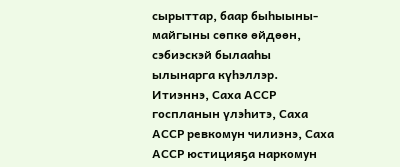сырыттар, баар быһыыны-майгыны сөпкө өйдөөн, сэбиэскэй былааһы ылынарга күһэллэр. Итиэннэ, Саха АССР госпланын үлэһитэ, Саха АССР ревкомун чилиэнэ, Саха АССР юстицияҕа наркомун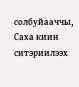солбуйааччы, Саха киин ситэриилээх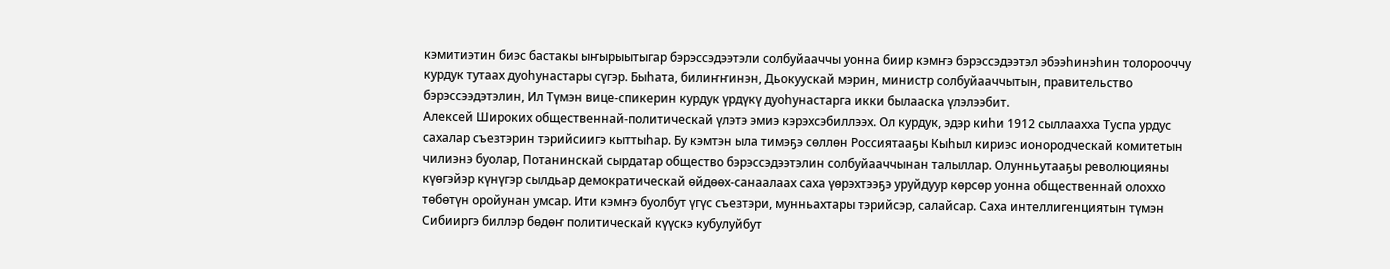кэмитиэтин биэс бастакы ыҥырыытыгар бэрэссэдээтэли солбуйааччы уонна биир кэмҥэ бэрэссэдээтэл эбээһинэһин толорооччу курдук тутаах дуоһунастары сүгэр. Быһата, билиҥҥинэн, Дьокуускай мэрин, министр солбуйааччытын, правительство бэрэссээдэтэлин, Ил Түмэн вице-спикерин курдук үрдүкү дуоһунастарга икки былааска үлэлээбит.
Алексей Широких общественнай-политическай үлэтэ эмиэ кэрэхсэбиллээх. Ол курдук, эдэр киһи 1912 сыллаахха Туспа урдус сахалар съезтэрин тэрийсиигэ кыттыһар. Бу кэмтэн ыла тимэҕэ сөллөн Россиятааҕы Кыһыл кириэс ионородческай комитетын чилиэнэ буолар, Потанинскай сырдатар общество бэрэссэдээтэлин солбуйааччынан талыллар. Олунньутааҕы революцияны күөгэйэр күнүгэр сылдьар демократическай өйдөөх-санаалаах саха үөрэхтээҕэ уруйдуур көрсөр уонна общественнай олоххо төбөтүн оройунан умсар. Ити кэмҥэ буолбут үгүс съезтэри, мунньахтары тэрийсэр, салайсар. Саха интеллигенциятын түмэн Сибииргэ биллэр бөдөҥ политическай күүскэ кубулуйбут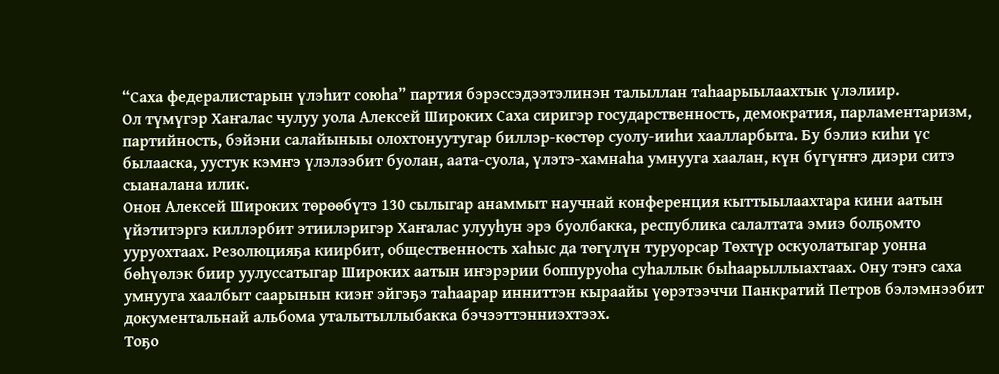“Саха федералистарын үлэһит союһа” партия бэрэссэдээтэлинэн талыллан таһаарыылаахтык үлэлиир.
Ол түмүгэр Хаҥалас чулуу уола Алексей Широких Саха сиригэр государственность, демократия, парламентаризм, партийность, бэйэни салайыныы олохтонуутугар биллэр-көстөр суолу-ииһи хаалларбыта. Бу бэлиэ киһи үс былааска, уустук кэмҥэ үлэлээбит буолан, аата-суола, үлэтэ-хамнаһа умнууга хаалан, күн бүгүҥҥэ диэри ситэ сыаналана илик.
Онон Алексей Широких төрөөбүтэ 130 сылыгар анаммыт научнай конференция кыттыылаахтара кини аатын үйэтитэргэ киллэрбит этиилэригэр Хаҥалас улууһун эрэ буолбакка, республика салалтата эмиэ болҕомто ууруохтаах. Резолюцияҕа киирбит, общественность хаһыс да төгүлүн туруорсар Төхтүр оскуолатыгар уонна бөһүөлэк биир уулуссатыгар Широких аатын иҥэрэрии боппуруоһа суһаллык быһаарыллыахтаах. Ону тэҥэ саха умнууга хаалбыт саарынын киэҥ эйгэҕэ таһаарар инниттэн кыраайы үөрэтээччи Панкратий Петров бэлэмнээбит документальнай альбома уталытыллыбакка бэчээттэнниэхтээх.
Тоҕо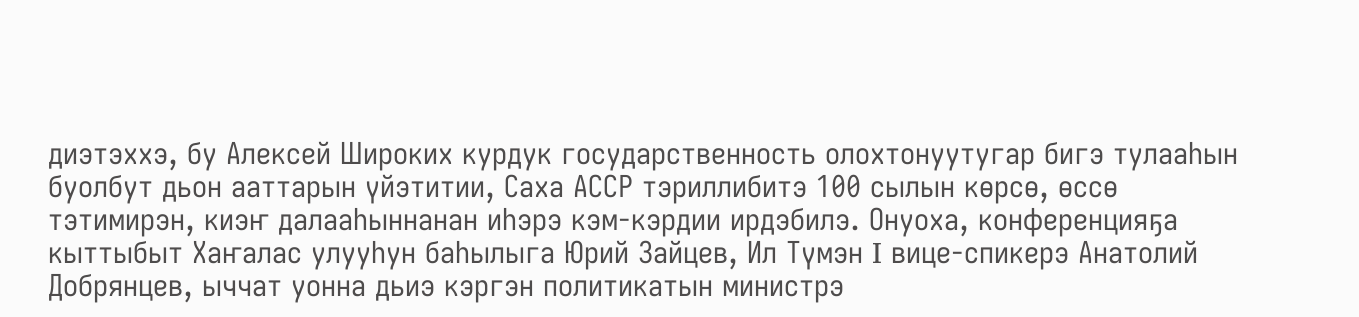диэтэххэ, бу Алексей Широких курдук государственность олохтонуутугар бигэ тулааһын буолбут дьон ааттарын үйэтитии, Саха АССР тэриллибитэ 100 сылын көрсө, өссө тэтимирэн, киэҥ далааһыннанан иһэрэ кэм-кэрдии ирдэбилэ. Онуоха, конференцияҕа кыттыбыт Хаҥалас улууһун баһылыга Юрий Зайцев, Ил Түмэн I вице-спикерэ Анатолий Добрянцев, ыччат уонна дьиэ кэргэн политикатын министрэ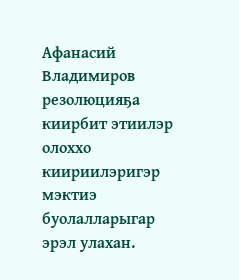Афанасий Владимиров резолюцияҕа киирбит этиилэр олоххо киириилэригэр мэктиэ буолалларыгар эрэл улахан.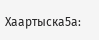Хаартыска5а: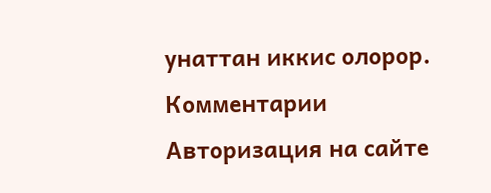унаттан иккис олорор.
Комментарии
Авторизация на сайте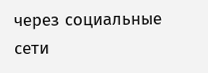через социальные сети